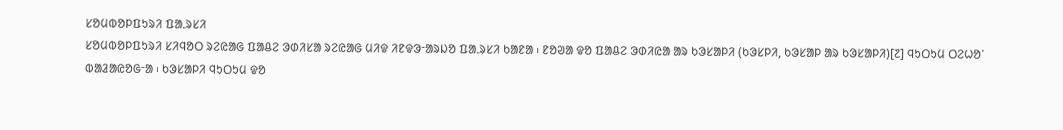ᱥᱚᱢᱵᱚᱞᱯᱩᱨᱤ ᱯᱟᱹᱨᱥᱤ
ᱥᱚᱢᱵᱚᱞᱯᱩᱨᱤ ᱥᱤᱧᱚᱛ ᱨᱮᱭᱟᱜ ᱯᱟᱪᱮ ᱳᱰᱤᱥᱟ ᱨᱮᱭᱟᱜ ᱢᱤᱫ ᱤᱱᱫᱳᱼᱟᱨᱡᱚ ᱯᱟᱹᱨᱥᱤ ᱠᱟᱱᱟ ᱾ ᱱᱚᱣᱟ ᱫᱚ ᱯᱟᱪᱮ ᱳᱰᱤᱭᱟ ᱟᱨ ᱠᱳᱥᱟᱞᱤ (ᱠᱳᱥᱞᱤ, ᱠᱳᱥᱟᱞ ᱟᱨ ᱠᱳᱥᱟᱞᱤ)[᱗] ᱧᱩᱛᱩᱢ ᱛᱮᱦᱚᱸ ᱵᱟᱲᱟᱭᱚᱜᱼᱟ ᱾ ᱠᱳᱥᱟᱞᱤ ᱧᱩᱛᱩᱢ ᱫᱚ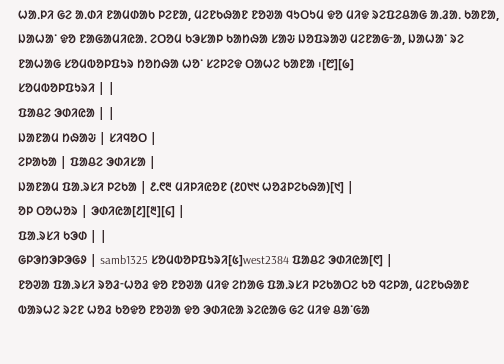ᱦᱟᱹᱞᱤ ᱜᱮ ᱟᱹᱰᱤ ᱱᱟᱢᱰᱟᱠ ᱞᱮᱱᱟ, ᱢᱮᱱᱠᱷᱟᱱ ᱱᱚᱣᱟ ᱧᱩᱛᱩᱢ ᱫᱚ ᱢᱤᱫ ᱨᱮᱯᱮᱪᱟᱜ ᱟᱹᱲᱟᱹ ᱠᱟᱱᱟ, ᱡᱟᱦᱟᱸ ᱫᱚ ᱱᱟᱜᱟᱢᱤᱭᱟᱹ ᱮᱛᱚᱢ ᱠᱳᱥᱟᱞ ᱠᱟᱴᱷᱟ ᱥᱟᱶ ᱡᱚᱯᱨᱟᱣ ᱢᱮᱱᱟᱜᱼᱟ, ᱡᱟᱦᱟᱸ ᱨᱮ ᱱᱟᱦᱟᱜ ᱥᱚᱢᱵᱚᱞᱯᱩᱨ ᱴᱚᱴᱷᱟ ᱦᱚᱸ ᱥᱮᱞᱮᱫ ᱛᱟᱦᱮ ᱠᱟᱱᱟ ᱾[᱘][᱙]
ᱥᱚᱢᱵᱚᱞᱯᱩᱨᱤ | |
ᱯᱟᱪᱮ ᱳᱰᱤᱭᱟ | |
ᱡᱟᱱᱟᱢ ᱴᱷᱟᱶ | ᱥᱤᱧᱚᱛ |
ᱮᱞᱟᱠᱟ | ᱯᱟᱪᱮ ᱳᱰᱤᱥᱟ |
ᱡᱟᱱᱟᱢ ᱯᱟᱹᱨᱥᱤ ᱞᱮᱠᱟ | ᱒.᱖᱓ ᱢᱤᱞᱤᱭᱚᱱ (᱒᱐᱑᱑ ᱦᱚᱲᱞᱮᱠᱷᱟ)[᱑] |
ᱚᱞ ᱛᱚᱦᱚᱨ | ᱳᱰᱤᱭᱟ[᱒][᱓][᱔] |
ᱯᱟᱹᱨᱥᱤ ᱠᱳᱰ | |
ᱜᱞᱳᱴᱳᱞᱳᱜᱽ | samb1325 ᱥᱚᱢᱵᱚᱞᱯᱩᱨᱤ[᱕]west2384 ᱯᱟᱪᱮ ᱳᱰᱤᱭᱟ[᱖] |
ᱱᱚᱣᱟ ᱯᱟᱹᱨᱥᱤ ᱨᱚᱲᱼᱦᱚᱲ ᱫᱚ ᱱᱚᱣᱟ ᱢᱤᱫ ᱮᱴᱟᱜ ᱯᱟᱹᱨᱥᱤ ᱞᱮᱠᱟᱛᱮ ᱠᱚ ᱧᱮᱞᱟ, ᱢᱮᱱᱠᱷᱟᱱ ᱵᱟᱨᱦᱮ ᱨᱮᱱ ᱦᱚᱲ ᱠᱚᱫᱚ ᱱᱚᱣᱟ ᱫᱚ ᱳᱰᱤᱭᱟ ᱨᱮᱭᱟᱜ ᱜᱮ ᱢᱤᱫ ᱪᱟᱸᱜᱟ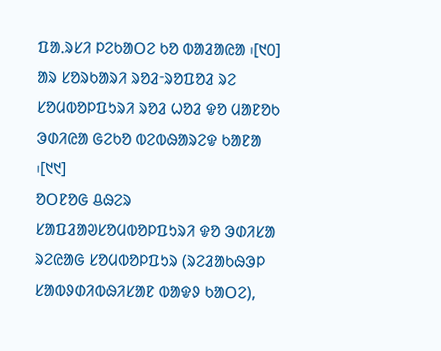ᱯᱟᱹᱨᱥᱤ ᱞᱮᱠᱟᱛᱮ ᱠᱚ ᱵᱟᱲᱟᱭᱟ ᱾[᱑᱐] ᱟᱨ ᱥᱚᱨᱠᱟᱨᱤ ᱨᱚᱲᱼᱨᱚᱯᱚᱲ ᱨᱮ ᱥᱚᱢᱵᱚᱞᱯᱩᱨᱤ ᱨᱚᱲ ᱦᱚᱲ ᱫᱚ ᱢᱟᱱᱚᱠ ᱳᱰᱤᱭᱟ ᱜᱮᱠᱚ ᱵᱮᱵᱷᱟᱨᱮᱫ ᱠᱟᱱᱟ ᱾[᱑᱑]
ᱚᱛᱱᱚᱜ ᱪᱷᱮᱨ
ᱥᱟᱯᱲᱟᱣᱥᱚᱢᱵᱚᱞᱯᱩᱨᱤ ᱫᱚ ᱳᱰᱤᱥᱟ ᱨᱮᱭᱟᱜ ᱥᱚᱢᱵᱚᱞᱯᱩᱨ (ᱨᱮᱲᱟᱠᱷᱳᱞ ᱥᱟᱵᱽᱰᱤᱵᱷᱤᱥᱟᱱ ᱵᱟᱫᱽ ᱠᱟᱛᱮ),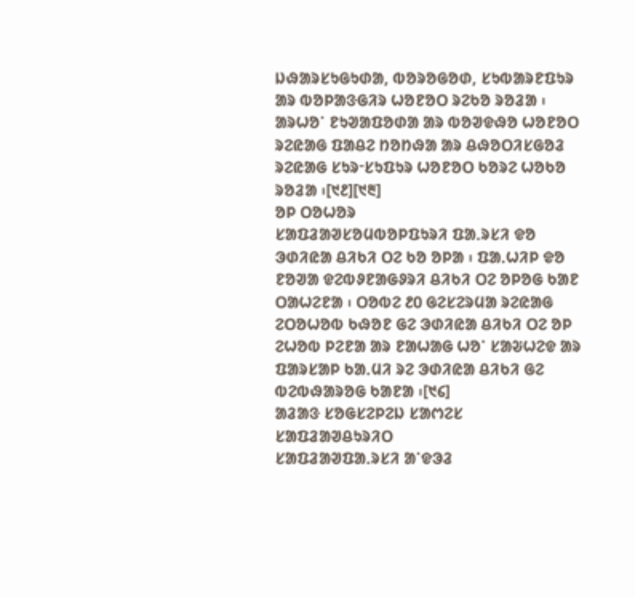ᱡᱷᱟᱨᱥᱩᱜᱩᱰᱟ, ᱵᱚᱨᱚᱜᱚᱰ, ᱥᱩᱵᱟᱨᱱᱯᱩᱨ ᱟᱨ ᱵᱚᱞᱟᱝᱜᱤᱨ ᱦᱚᱱᱚᱛ ᱨᱮᱠᱚ ᱨᱚᱲᱟ ᱾ ᱟᱨᱦᱚᱸ ᱱᱩᱣᱟᱯᱚᱰᱟ ᱟᱨ ᱵᱚᱣᱫᱷᱚ ᱦᱚᱱᱚᱛ ᱨᱮᱭᱟᱜ ᱯᱟᱪᱮ ᱴᱚᱴᱷᱟ ᱟᱨ ᱪᱷᱚᱛᱤᱥᱜᱚᱲ ᱨᱮᱭᱟᱜ ᱥᱩᱨᱼᱥᱩᱯᱩᱨ ᱦᱚᱱᱚᱛ ᱠᱚᱨᱮ ᱦᱚᱠᱚ ᱨᱚᱲᱟ ᱾[᱑᱒][᱑᱓]
ᱚᱞ ᱛᱚᱦᱚᱨ
ᱥᱟᱯᱲᱟᱣᱥᱚᱢᱵᱚᱞᱯᱩᱨᱤ ᱯᱟᱹᱨᱥᱤ ᱫᱚ ᱳᱰᱤᱭᱟ ᱪᱤᱠᱤ ᱛᱮ ᱠᱚ ᱚᱞᱟ ᱾ ᱯᱟᱹᱦᱤᱞ ᱫᱚ ᱱᱚᱣᱟ ᱫᱮᱵᱽᱱᱟᱜᱽᱨᱤ ᱪᱤᱠᱤ ᱛᱮ ᱚᱞᱚᱜ ᱠᱟᱱ ᱛᱟᱦᱮᱱᱟ ᱾ ᱛᱚᱵᱮ ᱒᱐ ᱜᱮᱥᱮᱨᱢᱟ ᱨᱮᱭᱟᱜ ᱮᱛᱚᱦᱚᱵ ᱠᱷᱚᱱ ᱜᱮ ᱳᱰᱤᱭᱟ ᱪᱤᱠᱤ ᱛᱮ ᱚᱞ ᱮᱦᱚᱵ ᱞᱮᱱᱟ ᱟᱨ ᱱᱟᱦᱟᱜ ᱦᱚᱸ ᱥᱟᱶᱦᱮᱫ ᱟᱨ ᱯᱟᱨᱥᱟᱞ ᱠᱟᱹᱢᱤ ᱨᱮ ᱳᱰᱤᱭᱟ ᱪᱤᱠᱤ ᱜᱮ ᱵᱮᱵᱷᱟᱨᱚᱜ ᱠᱟᱱᱟ ᱾[᱑᱔]
ᱟᱲᱟᱝ ᱥᱚᱜᱥᱮᱞᱮᱡ ᱥᱟᱬᱮᱥ
ᱥᱟᱯᱲᱟᱣᱪᱩᱨᱤᱛ
ᱥᱟᱯᱲᱟᱣᱯᱟᱹᱨᱥᱤ ᱟᱸᱫᱳᱲ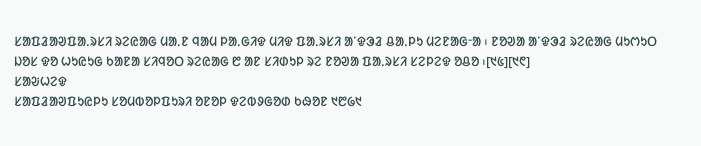ᱥᱟᱯᱲᱟᱣᱯᱟᱹᱨᱥᱤ ᱨᱮᱭᱟᱜ ᱢᱟᱹᱱ ᱧᱟᱢ ᱞᱟᱹᱜᱤᱫ ᱢᱤᱫ ᱯᱟᱹᱨᱥᱤ ᱟᱸᱫᱳᱲ ᱪᱟᱹᱞᱩ ᱢᱮᱱᱟᱜᱼᱟ ᱾ ᱱᱚᱣᱟ ᱟᱸᱫᱳᱲ ᱨᱮᱭᱟᱜ ᱢᱩᱬᱩᱛ ᱡᱚᱥ ᱫᱚ ᱦᱩᱭᱩᱜ ᱠᱟᱱᱟ ᱥᱤᱧᱚᱛ ᱨᱮᱭᱟᱜ ᱘ ᱟᱱ ᱥᱤᱰᱩᱞ ᱨᱮ ᱱᱚᱣᱟ ᱯᱟᱹᱨᱥᱤ ᱥᱮᱞᱮᱫ ᱚᱪᱚ ᱾[᱑᱕][᱑᱖]
ᱥᱟᱶᱦᱮᱫ
ᱥᱟᱯᱲᱟᱣᱯᱩᱭᱞᱩ ᱥᱚᱢᱵᱚᱞᱯᱩᱨᱤ ᱚᱱᱚᱞ ᱫᱮᱵᱽᱜᱚᱰ ᱠᱷᱚᱱ ᱑᱘᱙᱑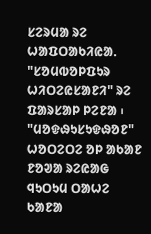ᱥᱮᱨᱢᱟ ᱨᱮ ᱦᱟᱯᱛᱟᱠᱤᱭᱟᱹ "ᱥᱚᱢᱵᱚᱞᱯᱩᱨ ᱦᱤᱛᱮᱭᱥᱟᱱᱤ" ᱨᱮ ᱯᱟᱨᱥᱟᱞ ᱞᱮᱱᱟ ᱾ "ᱢᱚᱫᱷᱩᱥᱩᱫᱷᱚᱱ" ᱦᱚᱛᱮᱛᱮ ᱚᱞ ᱟᱠᱟᱱ ᱱᱚᱣᱟ ᱨᱮᱭᱟᱜ ᱧᱩᱛᱩᱢ ᱛᱟᱦᱮ ᱠᱟᱱᱟ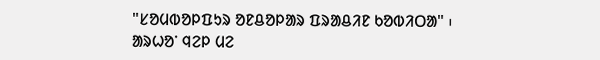"ᱥᱚᱢᱵᱚᱞᱯᱩᱨ ᱚᱱᱪᱚᱞᱟᱨ ᱯᱨᱟᱪᱤᱱ ᱠᱚᱵᱤᱛᱟ" ᱾
ᱟᱨᱦᱚᱸ ᱧᱮᱞ ᱢᱮ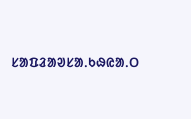ᱥᱟᱯᱲᱟᱣᱥᱟᱹᱠᱷᱭᱟᱹᱛ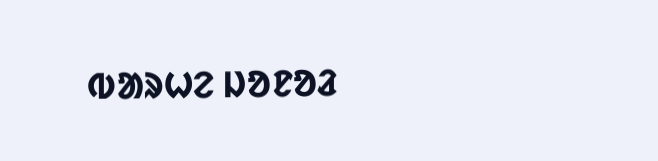ᱵᱟᱨᱦᱮ ᱡᱚᱱᱚᱲ